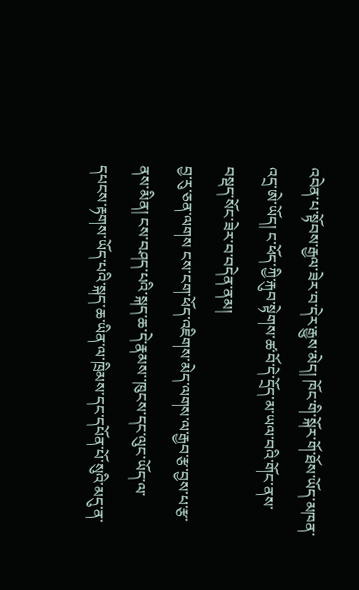འབེན་པ་སྟོབས་རྒྱལ་ཟེར་བ་དེར་རྒྱུས་མེད། ཁོང་གི་སྐོར་གོ་ཐོས་ཡོད་མཁན་འདྲ་ཨེ་ཡོད། ང་ཕོད་ཀྱི་རྐུབ་སྟེགས་ཚ་བོ་དེ་དྲོད་མ་ཡལ་བའི་གོང་ནས་བསྡད་སོང་ཟེར་བ་བདེན་ནམ།
བྱ་རུ་ཅན་ལགས ངས་ངག་ཕོད་འཇིགས་མེད་ལགས་ལ་རྒྱབ་རྩ་བྱས་པ་རྩ་ནས་མིན། ངས་བཤད་པའི་སྐད་ཆ་དེ་རྣམས་་ཁུངས་དང་ལུང་ཡོད་ལ་དཔངས་རྟགས་ཡོད་པའི་སྐད་ཆ་ཡིན་ལ་ཁྲིམས་དང་དཔོན་པོ་སུའི་མདུ་ན་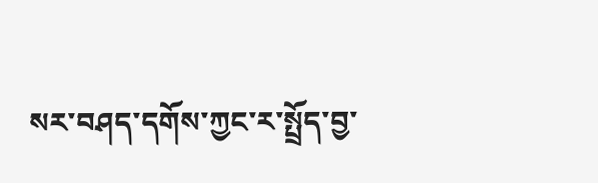སར་བཤད་དགོས་ཀྱང་ར་སྤྲོད་བྱ་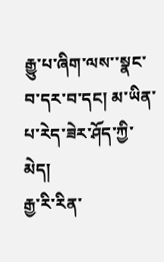རྒྱུ་པ་ཞིག་ལས་་སྣང་བ་དར་བ་དང། མ་ཡིན་པ་རེད་ཟེར་ཤོད་ཀྱི་མེད།
རྒྱ་རི་རིན་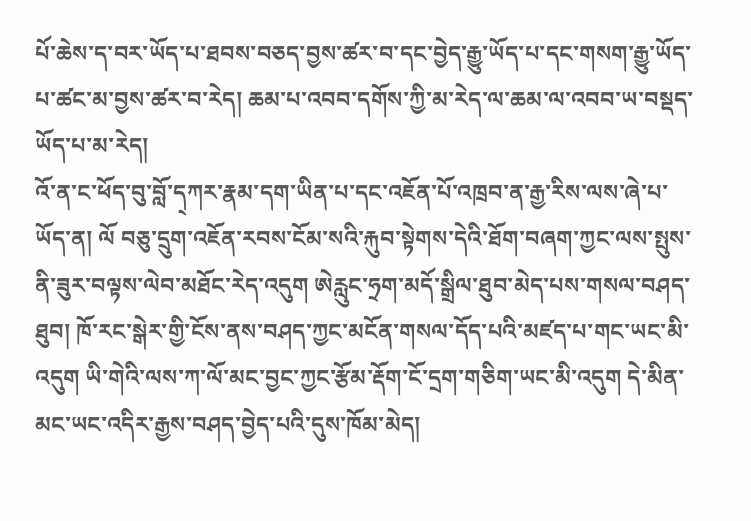པོ་ཆེས་ད་བར་ཡོད་པ་ཐབས་བཅད་བྱས་ཚར་བ་དང་བྱེད་རྒྱུ་ཡོད་པ་དང་གསག་རྒྱུ་ཡོད་པ་ཚང་མ་བྱས་ཚར་བ་རེད། ཆམ་པ་འབབ་དགོས་ཀྱི་མ་རེད་ལ་ཆམ་ལ་འབབ་ཡ་བསྡད་ཡོད་པ་མ་རེད།
འོ་ན་ང་ཕོད་བུ་བློ་ད྄ཀར་རྣམ་དག་ཡིན་པ་དང་འཇོན་པོ་འཁྲབ་ན་རྒྱ་རིས་ལས་ཞེ་པ་ཡོད་ན། ལོ བཅུ་དྲུག་འཇོན་རབས་ངོམ་སའི་རྐུབ་སྟེགས་དེའི་ཐོག་བཞག་ཀྱང་ལས་སྤུས་ནི་ཟུར་བལྟས་ལེབ་མཐོང་རེད་འདུག ཨེརླུང་ཧྲག་མདོ་སྒྲིལ་ཐུབ་མེད་པས་གསལ་བཤད་ཐུབ། ཁོ་རང་སྒེར་གྱི་ངོས་ནས་བཤད་ཀྱང་མངོན་གསལ་དོད་པའི་མཛད་པ་གང་ཡང་མི་འདུག ཡི་གེའི་ལས་ཀ་ལོ་མང་བྱང་ཀྱང་རྩོམ་རྡོག་ངོ་དྲག་གཅིག་ཡང་མི་འདུག དེ་མིན་མང་ཡང་འདིར་རྒྱས་བཤད་བྱེད་པའི་དུས་ཁོམ་མེད།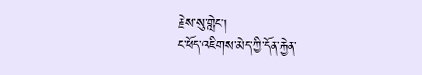རྗེས་སུ་གླེང།
ང་ཕོད་འཇིགས་མེད་ཀྱི་དོན་རྐྱེན་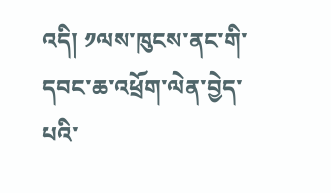འདི། ༡ལས་ཁུངས་ནང་གི་དབང་ཆ་འཕྲོག་ལེན་བྱེད་པའི་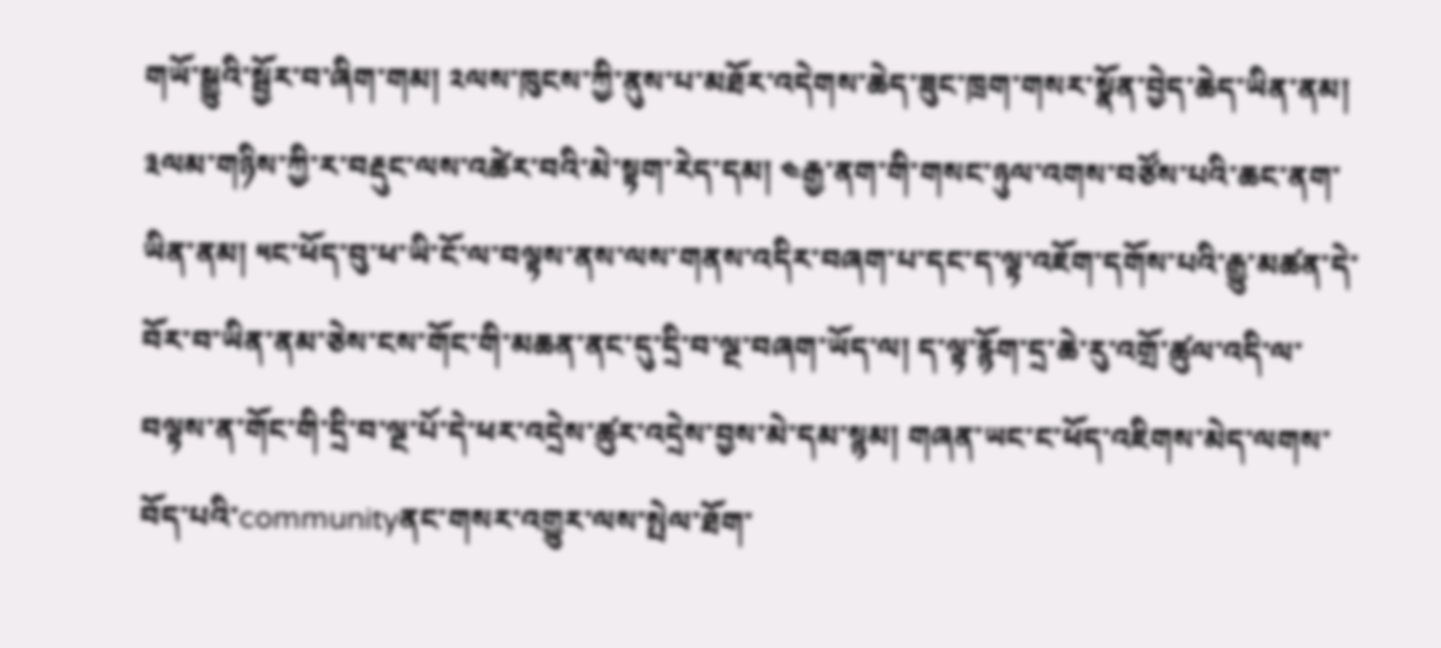གཡོ་སྒྱུའི་སྦྱོར་བ་ཞིག་གམ། ༢ལས་ཁུངས་ཀྱི་ནུས་པ་མཐོར་འདེགས་ཆེད་ཟུང་ཁྲག་གསར་སྣོན་བྱེད་ཆེད་ཡིན་ནམ། ༣ལམ་གཉིས་ཀྱི་ར་བརྡུང་ལས་འཚེར་བའི་མེ་སྟག་རེད་དམ། ༤རྒྱ་ནག་གི་གསང་ཉུལ་འགས་བཙོས་པའི་ཆང་ནག་ཡིན་ནམ། ༥ང་ཕོད་བུ་ཕ་ཡི་ངོ་ལ་བལྟས་ནས་ལས་གནས་འདིར་བཞག་པ་དང་ད་ལྟ་འཇོག་དགོས་པའི་རྒྱུ་མཚན་དེ་བོར་བ་ཡིན་ནམ་ཅེས་ངས་གོང་གི་མཆན་ནང་དུ་དྲི་བ་ལྔ་བཞག་ཡོད་ལ། ད་ལྟ་རྙོག་དྲ་ཆེ་རུ་འགྲོ་ཚུལ་འདི་ལ་བལྟས་ན་གོང་གི་དྲི་བ་ལྔ་པོ་དེ་ཕར་འདྲེས་ཚུར་འདྲེས་བྱས་མེ་དམ་སྙམ། གཞན་ཡང་ང་ཕོད་འཇིགས་མེད་ལགས་བོད་པའི་communityནང་གསར་འགྱུར་ལས་སྤེལ་ཐོག་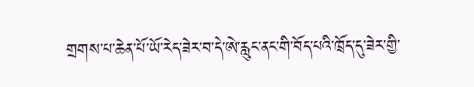གྲགས་པ་ཆེན་པོ་ཡོ་རེད་ཟེར་བ་དེ་ཨེ་རླུང་ནང་གི་བོད་པའི་ཁྲོད་དུ་ཟེར་གྱི་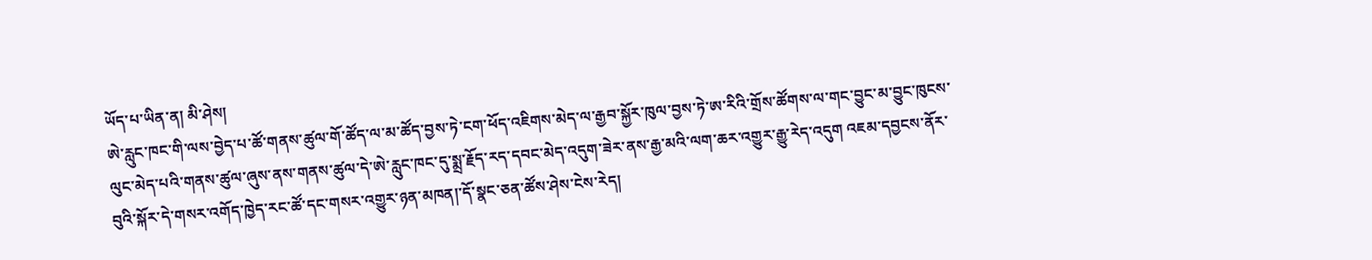ཡོད་པ་ཡིན་ན། མི་ཤེས།
ཨེ་རླུང་ཁང་གི་ལས་བྱེད་པ་ཚོ་གནས་ཚུལ་གོ་ཚོད་ལ་མ་ཚོད་བྱས་ཏེ་ངག་ཕོད་འཇིགས་མེད་ལ་རྒྱབ་སྐྱོར་ཁུལ་བྱས་ཏེ་ཨ་རིའི་གྲོས་ཚོགས་ལ་གང་བྱུང་མ་བྱུང་ཁུངས་ལུང་མེད་པའི་གནས་ཚུལ་ཞུས་ནས་གནས་ཚུལ་དེ་ཨེ་རླུང་ཁང་དུ་སྨྲ་རྗོད་རད་དབང་མེད་འདུག་ཟེར་ནས་རྒྱ་མའི་ལག་ཆར་འགྱུར་རྒྱུ་རེད་འདུག འཇམ་དབྱངས་ནོར་བུའི་སྐོར་དེ་གསར་འགོད་ཁྱེད་རང་ཚོ་དང་གསར་འགྱུར་ཉན་མཁན།་དོ་སྣང་ཅན་ཚོས་ཤེས་ངེས་རེད།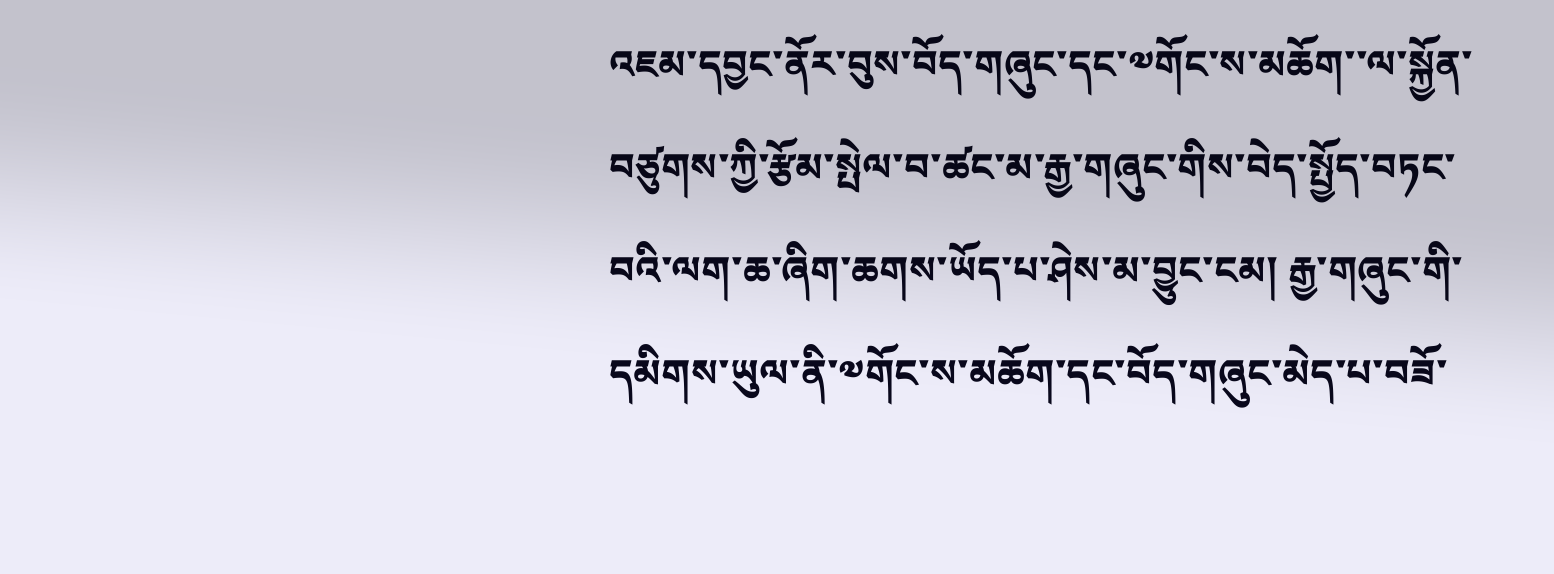འཇམ་དབྱང་ནོར་བུས་བོད་གཞུང་དང་༧གོང་ས་མཆོག་་ལ་སྐྱོན་བཙུགས་ཀྱི་རྩོམ་སྤེལ་བ་ཚང་མ་རྒྱ་གཞུང་གིས་བེད་སྤྱོད་བཏང་བའི་ལག་ཆ་ཞིག་ཆགས་ཡོད་པ་ཤེས་མ་བྱུང་ངམ། རྒྱ་གཞུང་གི་དམིགས་ཡུལ་ནི་༧གོང་ས་མཆོག་དང་བོད་གཞུང་མེད་པ་བཟོ་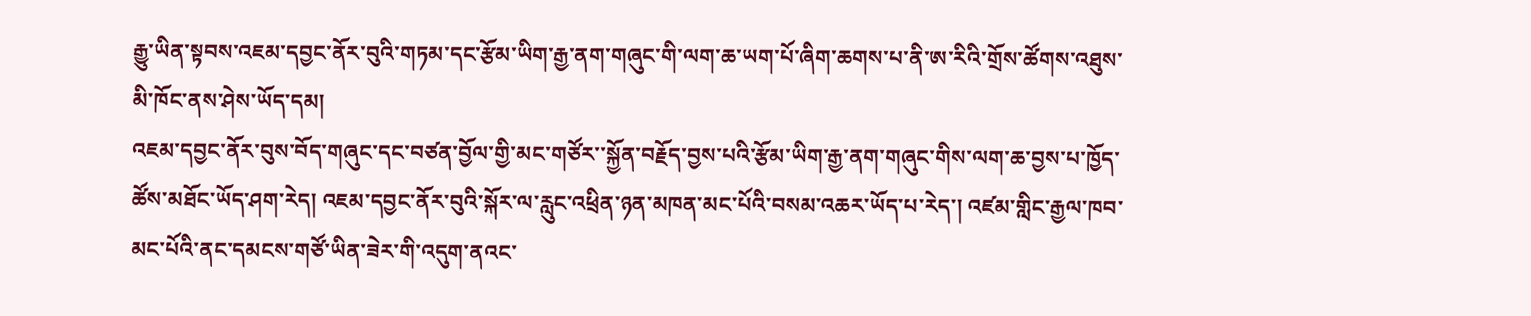རྒྱུ་ཡིན་སྟབས་འཇམ་དབྱང་ནོར་བུའི་གཏམ་དང་རྩོམ་ཡིག་རྒྱ་ནག་གཞུང་གི་ལག་ཆ་ཡག་པོ་ཞིག་ཆགས་པ་ནི་ཨ་རིའི་གྲོས་ཚོགས་འཐུས་མི་ཁོང་ནས་ཤེས་ཡོད་དམ།
འཇམ་དབྱང་ནོར་བུས་བོད་གཞུང་དང་བཙན་བྱོལ་གྱི་མང་གཙོར་་སྐྱོན་བརྗོད་བྱས་པའི་རྩོམ་ཡིག་རྒྱ་ནག་གཞུང་གིས་ལག་ཆ་བྱས་པ་ཁྱོད་ཚོས་མཐོང་ཡོད་ཤག་རེད། འཇམ་དབྱང་ནོར་བུའི་སྐོར་ལ་རླུང་འཕྲིན་ཉན་མཁན་མང་པོའི་བསམ་འཆར་ཡོད་པ་རེད་། འཛམ་གླིང་རྒྱལ་ཁབ་མང་པོའི་ནང་དམངས་གཙོ་ཡིན་ཟེར་གི་འདུག་ནའང་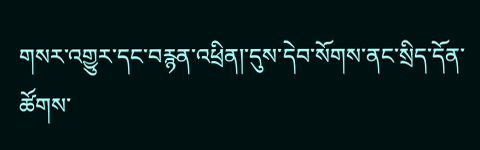གསར་འགྱུར་དང་བརྙན་འཕྲིན།་དུས་དེབ་སོགས་ནང་སྲིད་དོན་ཚོགས་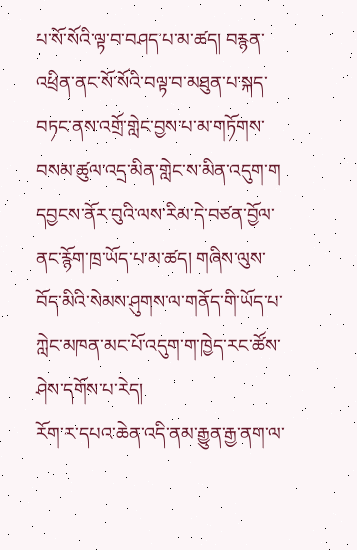པ་སོ་སོའི་ལྟ་བ་བཤད་པ་མ་ཚད། བརྙན་འཕྲིན་ནང་སོ་སོའི་བལྟ་བ་མཐུན་པ་སྐད་བཏང་ནས་འགྲོ་གླེང་བྱས་པ་མ་གཏོགས་བསམ་ཚུལ་འདྲ་མིན་གླེང་ས་མིན་འདུག་ག དབྱངས་ནོར་བུའི་ལས་རིམ་དེ་བཙན་བྱོལ་ནང་རྙོག་ཁྲ་ཡོད་པ་མ་ཚད། གཞིས་ལུས་བོད་མིའི་སེམས་ཤུགས་ལ་གནོད་གི་ཡོད་པ་ཀླེང་མཁན་མང་པོ་འདུག་ག་ཁྱེད་རང་ཚོས་ཤེས་དགོས་པ་རེད།
རོག་ར་དཔའ་ཆེན་འདི་ནམ་རྒྱུན་རྒྱ་ནག་ལ་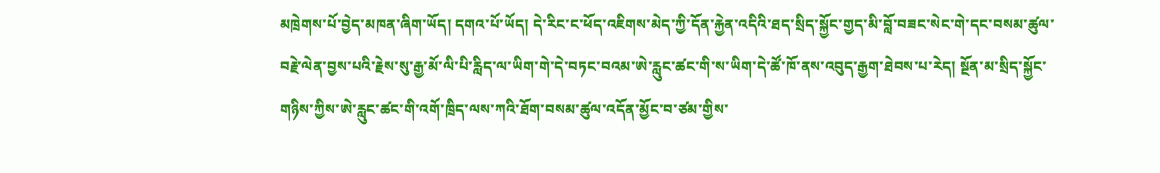མཁྲེགས་པོ་བྱེད་མཁན་ཞིག་ཡོད། དགའ་པོ་ཡོད། དེ་རིང་ང་ཕོད་འཇིགས་མེད་ཀྱི་དོན་རྐྱེན་འདིའི་ཐད་སྲིད་སྐྱོང་གྱད་མི་བློ་བཟང་སེང་གེ་དང་བསམ་ཚུལ་བརྗེ་ལེན་བྱས་པའི་རྗེས་སུ་རྒྱ་མོ་ལི་པི་རླིད་ལ་ཡིག་གེ་དེ་བཏང་བའམ་ཨེ་རླུང་ཚང་གི་ས་ཡིག་དེ་ཚོ་ཁོ་ནས་འབུད་རྒྱག་ཐེབས་པ་རེད། སྔོན་མ་སྲིད་སྐྱོང་གཉིས་ཀྱིས་ཨེ་རླུང་ཚང་གི་འགོ་ཁྲིད་ལས་ཀའི་ཐོག་བསམ་ཚུལ་འདོན་མྱོང་བ་ཙམ་གྱིས་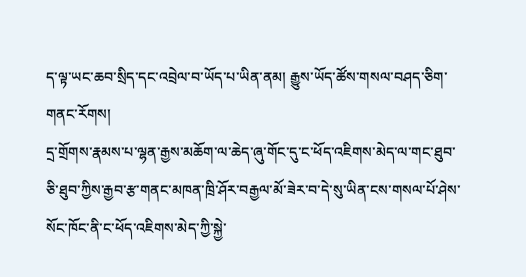ད་ལྟ་ཡང་ཆབ་སྲིད་དང་འབྲེལ་བ་ཡོད་པ་ཡིན་ནམ། རྒྱུས་ཡོད་ཚོས་གསལ་བཤད་ཅིག་གནང་རོགས།
དྲ་གྲོགས་རྣམས་པ་ལྷན་རྒྱས་མཆོག་ལ་ཆེད་ཞུ་གོང་དུ་ང་ཕོད་འཇིགས་མེད་ལ་གང་ཐུབ་ཅི་ཐུབ་ཀྱིས་རྒྱབ་རྩ་གནང་མཁན་ཁྲི་ཤོར་བརྒྱལ་མོ་ཟེར་བ་དེ་སུ་ཡིན་ངས་གསལ་པོ་ཤེས་སོང་ཁོང་ནི་ང་ཕོད་འཇིགས་མེད་ཀྱི་སྐྱེ་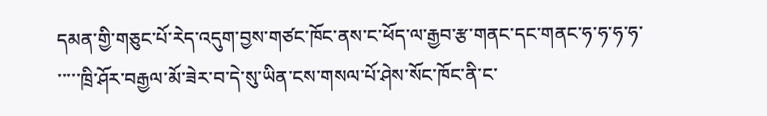དམན་གྱི་གཅུང་པོ་རེད་འདུག་བྱས་གཙང་ཁོང་ནས་ང་ཕོད་ལ་རྒྱབ་རྩ་གནང་དང་གནང་ཧ་ཧ་ཧ་ཧ་
་་་་་ཁྲི་ཤོར་བརྒྱལ་མོ་ཟེར་བ་དེ་སུ་ཡིན་ངས་གསལ་པོ་ཤེས་སོང་ཁོང་ནི་ང་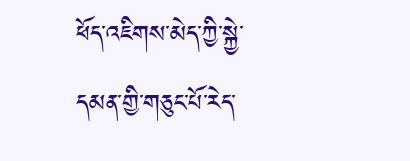ཕོད་འཇིགས་མེད་ཀྱི་སྐྱེ་དམན་གྱི་གཅུང་པོ་རེད་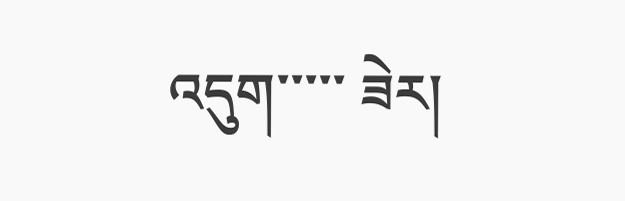འདུག་་་་་ ཟེར།